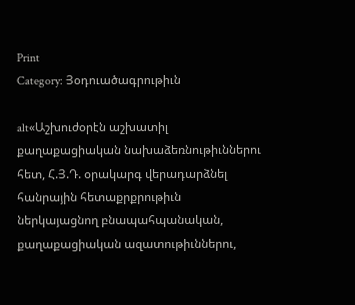Print
Category: Յօդուածագրութիւն

alt«Աշխուժօրէն աշխատիլ քաղաքացիական նախաձեռնութիւններու հետ, Հ.Յ.Դ. օրակարգ վերադարձնել հանրային հետաքրքրութիւն ներկայացնող բնապահպանական, քաղաքացիական ազատութիւններու,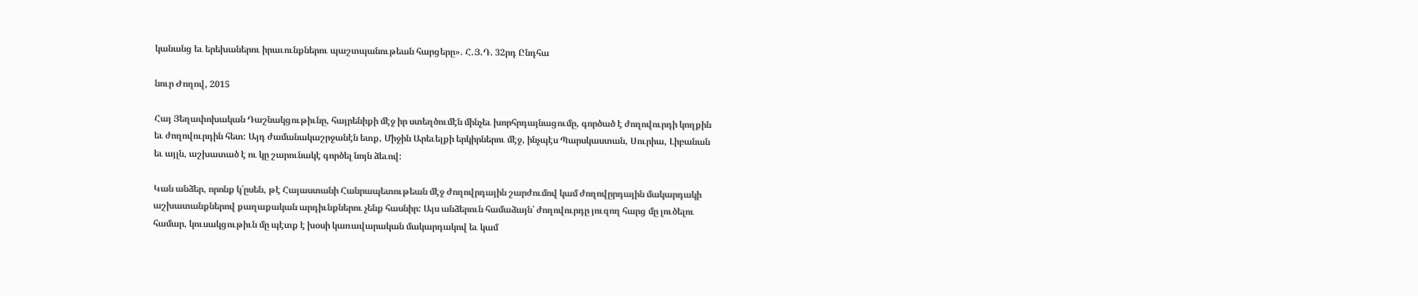կանանց եւ երեխաներու իրաւունքներու պաշտպանութեան հարցերը». Հ.Յ.Դ. 32րդ Ընդհա

նուր Ժողով, 2015

Հայ Յեղափոխական Դաշնակցութիւնը, հայրենիքի մէջ իր ստեղծումէն մինչեւ խորհրդայնացումը, գործած է ժողովուրդի կողքին եւ ժողովուրդին հետ: Այդ ժամանակաշրջանէն ետք, Միջին Արեւելքի երկիրներու մէջ, ինչպէս Պարսկաստան, Սուրիա, Լիբանան եւ այլն, աշխատած է ու կը շարունակէ գործել նոյն ձեւով:

Կան անձեր, որոնք կ՛ըսեն, թէ Հայաստանի Հանրապետութեան մէջ ժողովրդային շարժումով կամ ժողովըրդային մակարդակի աշխատանքներով քաղաքական արդիւնքներու չենք հասնիր: Այս անձերուն համաձայն՝ ժողովուրդը յուզող հարց մը լուծելու համար, կուսակցութիւն մը պէտք է խօսի կառավարական մակարդակով եւ կամ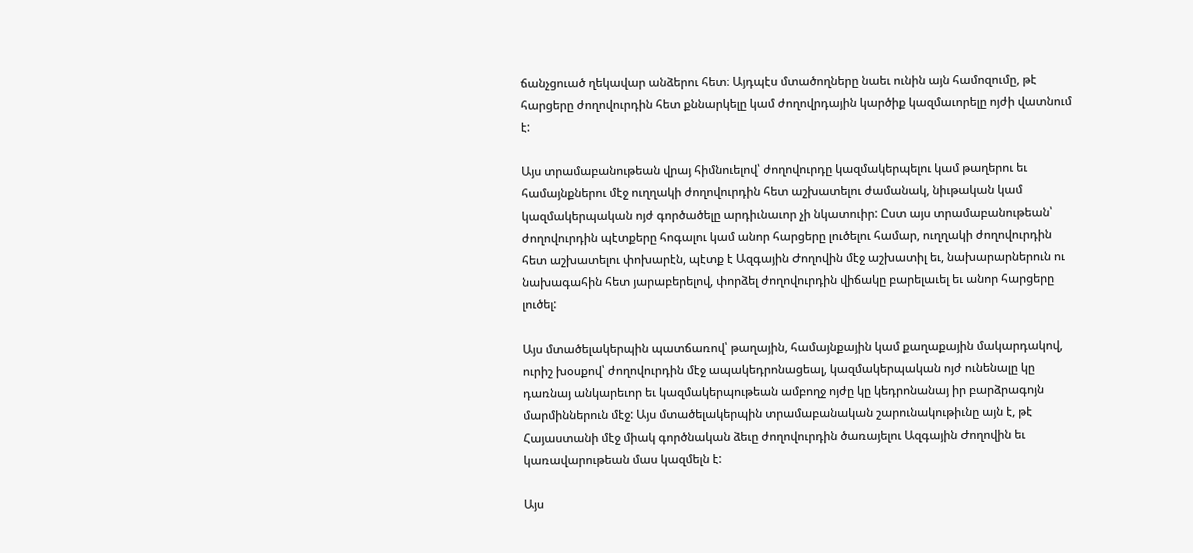ճանչցուած ղեկավար անձերու հետ։ Այդպէս մտածողները նաեւ ունին այն համոզումը, թէ հարցերը ժողովուրդին հետ քննարկելը կամ ժողովրդային կարծիք կազմաւորելը ոյժի վատնում է:

Այս տրամաբանութեան վրայ հիմնուելով՝ ժողովուրդը կազմակերպելու կամ թաղերու եւ համայնքներու մէջ ուղղակի ժողովուրդին հետ աշխատելու ժամանակ, նիւթական կամ կազմակերպական ոյժ գործածելը արդիւնաւոր չի նկատուիր: Ըստ այս տրամաբանութեան՝ ժողովուրդին պէտքերը հոգալու կամ անոր հարցերը լուծելու համար, ուղղակի ժողովուրդին հետ աշխատելու փոխարէն, պէտք է Ազգային Ժողովին մէջ աշխատիլ եւ, նախարարներուն ու նախագահին հետ յարաբերելով, փորձել ժողովուրդին վիճակը բարելաւել եւ անոր հարցերը լուծել:

Այս մտածելակերպին պատճառով՝ թաղային, համայնքային կամ քաղաքային մակարդակով, ուրիշ խօսքով՝ ժողովուրդին մէջ ապակեդրոնացեալ, կազմակերպական ոյժ ունենալը կը դառնայ անկարեւոր եւ կազմակերպութեան ամբողջ ոյժը կը կեդրոնանայ իր բարձրագոյն մարմիններուն մէջ: Այս մտածելակերպին տրամաբանական շարունակութիւնը այն է, թէ Հայաստանի մէջ միակ գործնական ձեւը ժողովուրդին ծառայելու Ազգային Ժողովին եւ կառավարութեան մաս կազմելն է:

Այս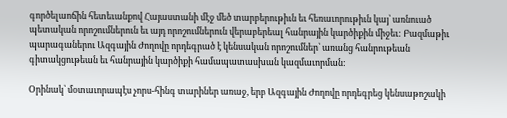գործելաոճին հետեւանքով Հայաստանի մէջ մեծ տարբերութիւն եւ հեռաւորութիւն կայ՝ առնուած պետական որոշումներուն եւ այդ որոշումներուն վերաբերեալ հանրային կարծիքին միջեւ: Բազմաթիւ պարագաներու Ազգային Ժողովը որդեգրած է կենսական որոշումներ՝ առանց հանրութեան գիտակցութեան եւ հանրային կարծիքի համապատասխան կազմաւորման:

Օրինակ՝ մօտաւորապէս չորս-հինգ տարիներ առաջ, երբ Ազգային Ժողովը որդեգրեց կենսաթոշակի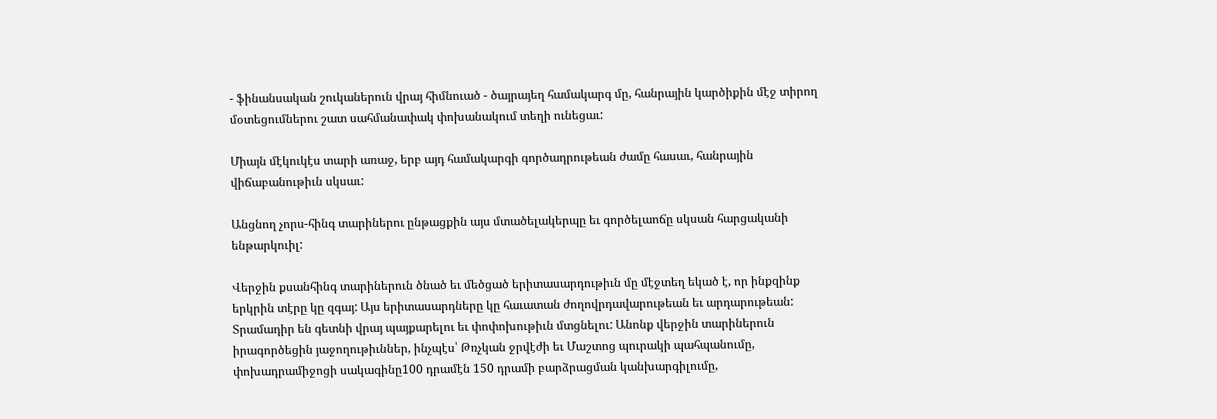- ֆինանսական շուկաներուն վրայ հիմնուած - ծայրայեղ համակարգ մը, հանրային կարծիքին մէջ տիրող մօտեցումներու շատ սահմանափակ փոխանակում տեղի ունեցաւ:

Միայն մէկուկէս տարի առաջ, երբ այդ համակարգի գործադրութեան ժամը հասաւ, հանրային վիճաբանութիւն սկսաւ:

Անցնող չորս-հինգ տարիներու ընթացքին այս մտածելակերպը եւ գործելաոճը սկսան հարցականի ենթարկուիլ:

Վերջին քսանհինգ տարիներուն ծնած եւ մեծցած երիտասարդութիւն մը մէջտեղ եկած է, որ ինքզինք երկրին տէրը կը զգայ: Այս երիտասարդները կը հաւատան ժողովրդավարութեան եւ արդարութեան: Տրամադիր են գետնի վրայ պայքարելու եւ փոփոխութիւն մտցնելու: Անոնք վերջին տարիներուն իրագործեցին յաջողութիւններ, ինչպէս՝ Թռչկան ջրվէժի եւ Մաշտոց պուրակի պահպանումը, փոխադրամիջոցի սակագինը100 դրամէն 150 դրամի բարձրացման կանխարգիլումը,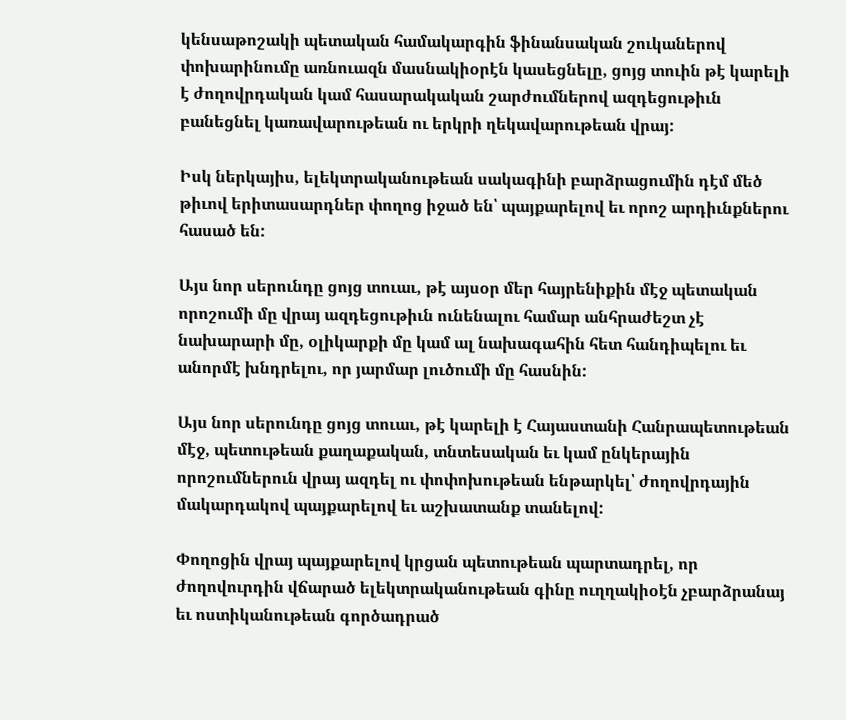կենսաթոշակի պետական համակարգին ֆինանսական շուկաներով փոխարինումը առնուազն մասնակիօրէն կասեցնելը, ցոյց տուին թէ կարելի է ժողովրդական կամ հասարակական շարժումներով ազդեցութիւն բանեցնել կառավարութեան ու երկրի ղեկավարութեան վրայ:

Իսկ ներկայիս, ելեկտրականութեան սակագինի բարձրացումին դէմ մեծ թիւով երիտասարդներ փողոց իջած են՝ պայքարելով եւ որոշ արդիւնքներու հասած են:

Այս նոր սերունդը ցոյց տուաւ, թէ այսօր մեր հայրենիքին մէջ պետական որոշումի մը վրայ ազդեցութիւն ունենալու համար անհրաժեշտ չէ նախարարի մը, օլիկարքի մը կամ ալ նախագահին հետ հանդիպելու եւ անորմէ խնդրելու, որ յարմար լուծումի մը հասնին:

Այս նոր սերունդը ցոյց տուաւ, թէ կարելի է Հայաստանի Հանրապետութեան մէջ, պետութեան քաղաքական, տնտեսական եւ կամ ընկերային որոշումներուն վրայ ազդել ու փոփոխութեան ենթարկել՝ ժողովրդային մակարդակով պայքարելով եւ աշխատանք տանելով:

Փողոցին վրայ պայքարելով կրցան պետութեան պարտադրել, որ ժողովուրդին վճարած ելեկտրականութեան գինը ուղղակիօէն չբարձրանայ եւ ոստիկանութեան գործադրած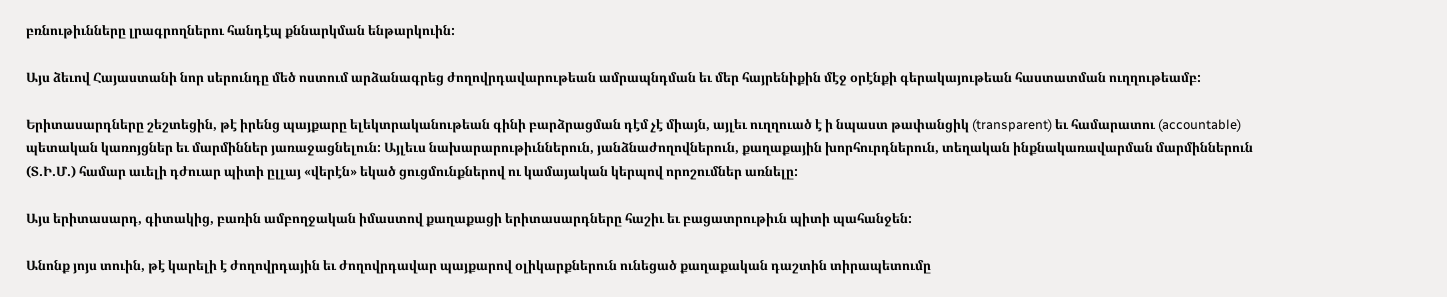բռնութիւնները լրագրողներու հանդէպ քննարկման ենթարկուին:

Այս ձեւով Հայաստանի նոր սերունդը մեծ ոստում արձանագրեց ժողովրդավարութեան ամրապնդման եւ մեր հայրենիքին մէջ օրէնքի գերակայութեան հաստատման ուղղութեամբ:

Երիտասարդները շեշտեցին, թէ իրենց պայքարը ելեկտրականութեան գինի բարձրացման դէմ չէ միայն, այլեւ ուղղուած է ի նպաստ թափանցիկ (transparent) եւ համարատու (accountable) պետական կառոյցներ եւ մարմիններ յառաջացնելուն: Այլեւս նախարարութիւններուն, յանձնաժողովներուն, քաղաքային խորհուրդներուն, տեղական ինքնակառավարման մարմիններուն (Տ.Ի.Մ.) համար աւելի դժուար պիտի ըլլայ «վերէն» եկած ցուցմունքներով ու կամայական կերպով որոշումներ առնելը:

Այս երիտասարդ, գիտակից, բառին ամբողջական իմաստով քաղաքացի երիտասարդները հաշիւ եւ բացատրութիւն պիտի պահանջեն:

Անոնք յոյս տուին, թէ կարելի է ժողովրդային եւ ժողովրդավար պայքարով օլիկարքներուն ունեցած քաղաքական դաշտին տիրապետումը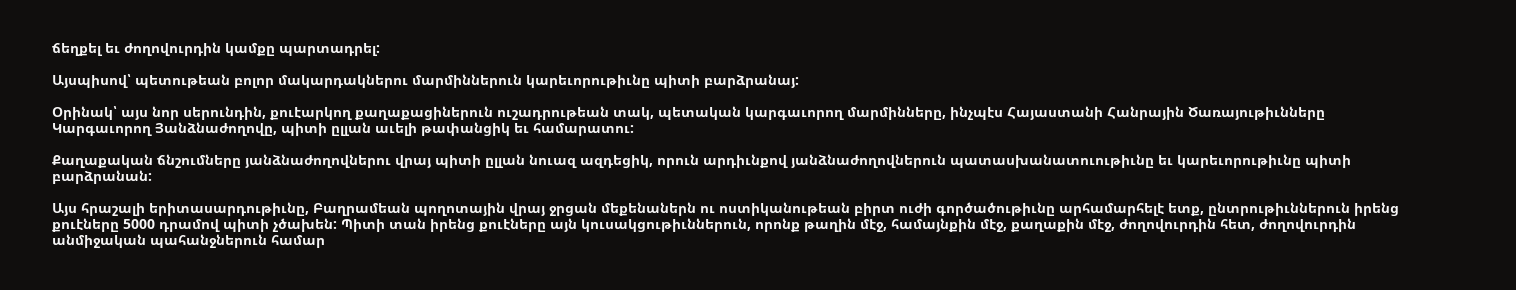ճեղքել եւ ժողովուրդին կամքը պարտադրել:

Այսպիսով՝ պետութեան բոլոր մակարդակներու մարմիններուն կարեւորութիւնը պիտի բարձրանայ:

Օրինակ՝ այս նոր սերունդին, քուէարկող քաղաքացիներուն ուշադրութեան տակ, պետական կարգաւորող մարմինները, ինչպէս Հայաստանի Հանրային Ծառայութիւնները Կարգաւորող Յանձնաժողովը, պիտի ըլլան աւելի թափանցիկ եւ համարատու:

Քաղաքական ճնշումները յանձնաժողովներու վրայ պիտի ըլլան նուազ ազդեցիկ, որուն արդիւնքով յանձնաժողովներուն պատասխանատուութիւնը եւ կարեւորութիւնը պիտի բարձրանան:

Այս հրաշալի երիտասարդութիւնը, Բաղրամեան պողոտային վրայ ջրցան մեքենաներն ու ոստիկանութեան բիրտ ուժի գործածութիւնը արհամարհելէ ետք, ընտրութիւններուն իրենց քուէները 5000 դրամով պիտի չծախեն: Պիտի տան իրենց քուէները այն կուսակցութիւններուն, որոնք թաղին մէջ, համայնքին մէջ, քաղաքին մէջ, ժողովուրդին հետ, ժողովուրդին անմիջական պահանջներուն համար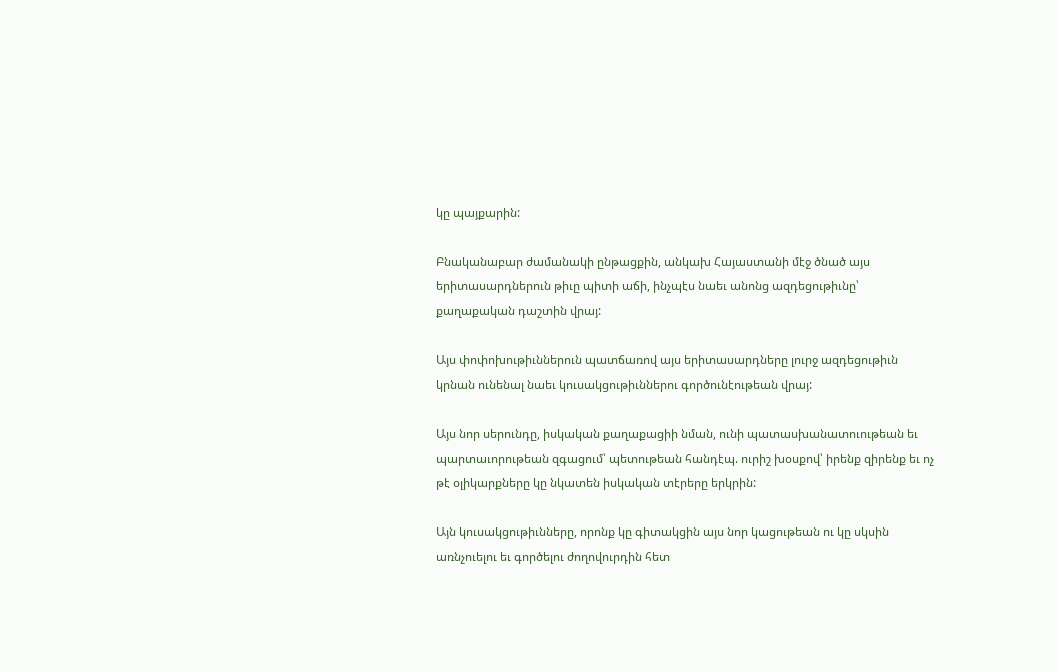կը պայքարին:

Բնականաբար ժամանակի ընթացքին, անկախ Հայաստանի մէջ ծնած այս երիտասարդներուն թիւը պիտի աճի, ինչպէս նաեւ անոնց ազդեցութիւնը՝ քաղաքական դաշտին վրայ:

Այս փոփոխութիւններուն պատճառով այս երիտասարդները լուրջ ազդեցութիւն կրնան ունենալ նաեւ կուսակցութիւններու գործունէութեան վրայ:

Այս նոր սերունդը, իսկական քաղաքացիի նման, ունի պատասխանատուութեան եւ պարտաւորութեան զգացում՝ պետութեան հանդէպ. ուրիշ խօսքով՝ իրենք զիրենք եւ ոչ թէ օլիկարքները կը նկատեն իսկական տէրերը երկրին:

Այն կուսակցութիւնները, որոնք կը գիտակցին այս նոր կացութեան ու կը սկսին առնչուելու եւ գործելու ժողովուրդին հետ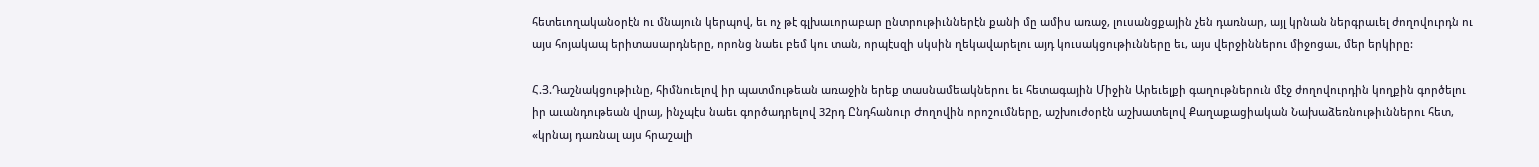հետեւողականօրէն ու մնայուն կերպով, եւ ոչ թէ գլխաւորաբար ընտրութիւններէն քանի մը ամիս առաջ, լուսանցքային չեն դառնար, այլ կրնան ներգրաւել ժողովուրդն ու այս հոյակապ երիտասարդները, որոնց նաեւ բեմ կու տան, որպէսզի սկսին ղեկավարելու այդ կուսակցութիւնները եւ, այս վերջիններու միջոցաւ, մեր երկիրը:

Հ.Յ.Դաշնակցութիւնը, հիմնուելով իր պատմութեան առաջին երեք տասնամեակներու եւ հետագային Միջին Արեւելքի գաղութներուն մէջ ժողովուրդին կողքին գործելու իր աւանդութեան վրայ, ինչպէս նաեւ գործադրելով 32րդ Ընդհանուր Ժողովին որոշումները, աշխուժօրէն աշխատելով Քաղաքացիական Նախաձեռնութիւններու հետ, «կրնայ դառնալ այս հրաշալի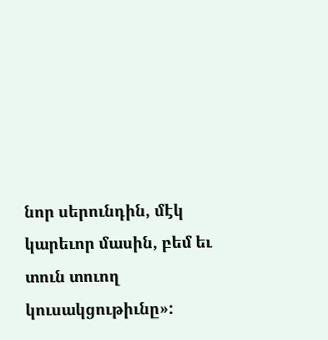նոր սերունդին, մէկ կարեւոր մասին, բեմ եւ տուն տուող կուսակցութիւնը»: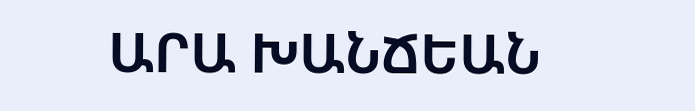ԱՐԱ ԽԱՆՃԵԱՆ